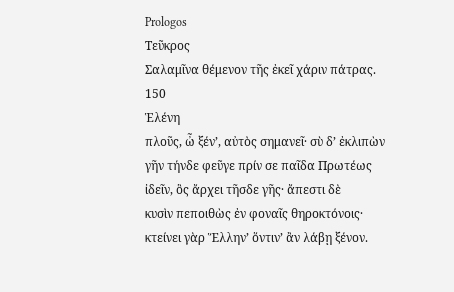Prologos
Τεῦκρος
Σαλαμῖνα θέμενον τῆς ἐκεῖ χάριν πάτρας.
150
Ἑλένη
πλοῦς, ὦ ξένʼ, αὐτὸς σημανεῖ· σὺ δʼ ἐκλιπὼν
γῆν τήνδε φεῦγε πρίν σε παῖδα Πρωτέως
ἰδεῖν, ὃς ἄρχει τῆσδε γῆς· ἄπεστι δὲ
κυσὶν πεποιθὼς ἐν φοναῖς θηροκτόνοις·
κτείνει γὰρ Ἕλληνʼ ὅντινʼ ἂν λάβῃ ξένον.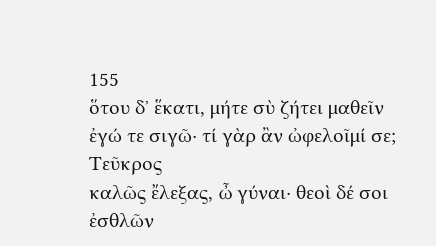155
ὅτου δʼ ἕκατι, μήτε σὺ ζήτει μαθεῖν
ἐγώ τε σιγῶ· τί γὰρ ἂν ὠφελοῖμί σε;
Τεῦκρος
καλῶς ἔλεξας, ὦ γύναι· θεοὶ δέ σοι
ἐσθλῶν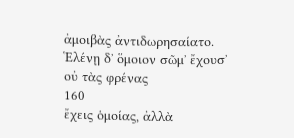ἀμοιβὰς ἀντιδωρησαίατο.
Ἑλένῃ δʼ ὅμοιον σῶμʼ ἔχουσʼ οὐ τὰς φρένας
160
ἔχεις ὁμοίας, ἀλλὰ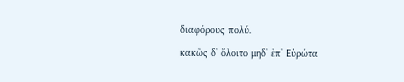διαφόρους πολύ.
κακῶς δʼ ὄλοιτο μηδʼ ἐπʼ Εὐρώτα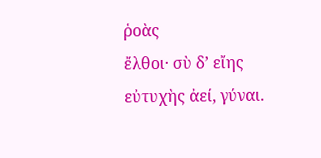ῥοὰς
ἔλθοι· σὺ δʼ εἴης εὐτυχὴς ἀεί, γύναι.